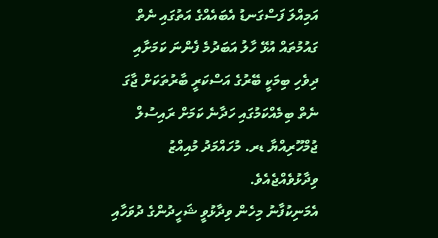އަމިއްލަ ފަސްގަނޑު އެބައެއްގެ އަތުގައި ނެތް ގައުމުތައް އުޅޭ ހާލު އަބަދުމެ ފެންނަ ކަމަށާއި ދިވެހި ބިމަކީ ބޭރުގެ އަސްކަރީ ބާރުތަކަށް ޖާގަ ނެތް ބިމެއްކަމުގައި ހަދާނެ ކަމަށް ރައިސުލް ޖުމްހޫރިއްޔާ ޑރ. މުހައްމަދު މުއިއްޒު ވިދާޅުވެއްޖެއެވެ.
އެމަނިކުފާނު މިހެން ވިދާޅުވީ ޝަހީދުންގެ ދުވަހާއި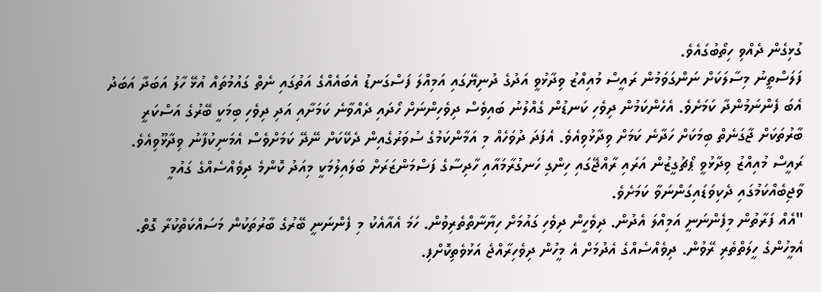ގުޅިގެން ދެއްވި ހިތޯބުގައެވެ.
ފަލަސްތީނު މިސާލަކަށް ނަންގަވަމުން ރައީސް މުއިއްޒު ވިދާޅުވީ އަދުގެ ދުނިޔޭގައި އަމިއްލަ ފަސްގަނޑު އެބައެއްގެ އަތުގައި ނެތް ގައުމުތައް އުޅޭ ހާލު އަބަދާ އަބަދު އެބަ ފެންނަމުންދާ ކަމަށެވެ. އެހެންކަމުން ދިވެހި ކަނޑުން ގެއްލުނު ބައިވެސް ދިވެހިންނަށް ހޯދައި ދެއްވާނެ ކަމަށާއި އަދި ދިވެހި ބިމަކީ ބޭރުގެ އަސްކަރީ ބާރުތަކަށް ޖާގަނެތް ބިމަކަށް ހަދާނެ ކަމަށް ވިދާޅުވިއެވެ. އެފަދަ ދުވަހެއް މި އަމާންކަމުގެ ސުވަރުގެއިން ދެކޭކަށް ނޭދޭ ކަމަށްވެސް އެމަނިކުފާނު ވިދާޅޫވިއެވެ.
ރައީސް މުއިއްޒު ވިދާޅުވީ ޕޯޗުގީޒުން އަރައި ރާއްޖޭގައި ހިންގި ހަނގުރާމައާއި ހާދިސާގެ ފަސްމަންޒަރަށް ބަލައިލުމަކީ މިއަދު ކޮންމެ ދިވެއްސެއްގެ ގައުމީ ވާޖިބެއްކަމުގައި ދެކިވަޑައިގަންނަވާ ކަމަށެވެ.
"އެއް ފަރާތުން މިފެންނަނީ އަމިއްލަ އެދުން. ދިވެހީން ދިވެހި ގައުމަށް ހިޔާނާތްތެރިވުން. ހަމަ އެއާއެކު މި ފެންނަނީ ބޭރުގެ ބާރުތަކުން މަސައްކަތްކުރާ ގޮތް. އެމީހުންގެ ހީލަތްތެރި ރޭވުން. ދިވެއްސެއްގެ އެދުމަށް އެ މީހުން ދިވެހިރާއްޖެ އަޅުވެތިކޮށްފި.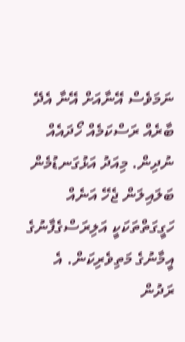ނަމަވެސް އޭނާއަށް އޭނާ އެދޭ ބާރެއް ރަސްކަމެއް ހޯދައެއް ނުދިން. މިއަދު އަޅުގަނޑުމެން ބަލައިލަން ޖެހޭ އަނެއް ހަގީގަތްތަކަކީ އަލިރަސްގެފާނުގެ އީމާނުގެ މަތިވެރިކަން. އެ ރަދުން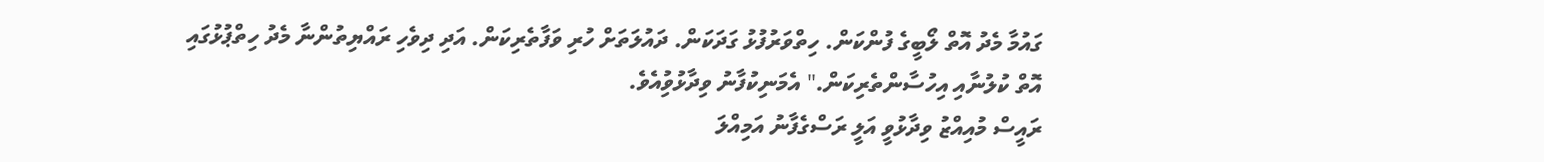ގައުމާ މެދު އޮތް ލޯބީގެ ފުންކަން. ހިތްވަރުފުޅު ގަދަކަން. ދައުލަތަށް ހުރި ވަފާތެރިކަން. އަދި ދިވެހި ރައްޔިތުންނާ މެދު ހިތްޕުޅުގައި
އޮތް ކުލުނާއި އިހުސާންތެރިކަން." އެމަނިކުފާނު ވިދާޅުވިުއެވެ.
ރައީސް މުއިއްޒު ވިދާޅުވީ އަލީ ރަސްގެފާނު އަމިއްލަ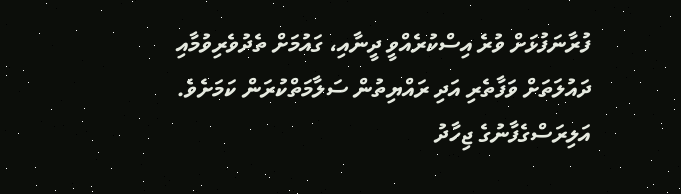ފުރާނަފުޅަށް ވުރެ އިސްކުރެއްވީ ދީނާއި، ގައުމަށް ތެދުވެރިވުމާއި ދައުލަތަށް ވަފާތެރި އަދި ރައްޔިތުން ސަލާމަތްކުރަން ކަމަށެވެ.
އަލިރަސްގެފާނުގެ ޖިހާދު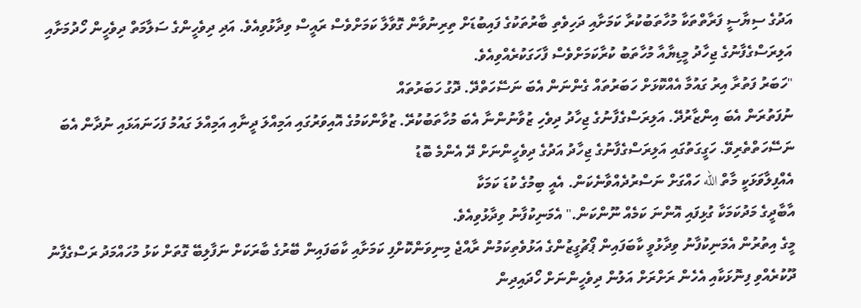އަދުގެ ސިޔާސީ ފަރާތްތަކާ މުހާތަބުކުރާ ކަމަށާއި ދަހިވެތި ބާރުތަކުގެ ފައިބުޑަށް ތިރިނުވާން ގޮވާލާ ކަމަށްވެސް ރައީސް ވިދާޅުވިއެވެ. އަދި ދިވެހީންގެ ސަލާމަތް ދިވެހީން ހޯދުމަށާއި އަލިރަސްގެފާނުގެ ޖިހާދު މީޑިޔާއާ މުހާތަބު ކުރާކަމަށްވެސް ފާހަގަކުރެއްވިއެވެ.
"ހަބަރު ފަތުރާ އިރު ގައުމާ އެއްކޮޅަށް ހަބަރުތައް ގެންނަން އެބަ ނަސޭހަތްދޭ. ދޮގު ހަބަރުތައް
ނުފަތުރަން އެބަ އިންޒާރުދޭ. އަލިރަސްގެފާނުގެ ޖިހާދު ދިވެހި ޒުވާނުންނާ އެބަ މުހާތަބުކުރޭ. ޒުވާންކަމުގެ އޮއިވަރުގައި އަމިއްލަ ދީނާއި އަމިއްލަ ގައުމު ފަހަނައަޅައި ނުދާން އެބަ ނަސޭހަތްތެރިވޭ. ހަގީގަތުގައި އަލިރަސްގެފާނުގެ ޖިހާދު އަދުގެ ދިވެހީންނަށް ދޭ އެންމެ ބޮޑު
އެއްފިލާވަޅަކީ މާތް الله ހައްގަށް ނަސްރުދެއްވާނެކަން. އެއީ ބިމުގެ ކުޑަ ކަމަކާ
އާބާދީގެ މަދުކަމަކާ ގުޅިފައި އޮންނަ ކަމެއް ނޫންކަން." އެމަނިކުފާނު ވިދާޅުވިއެވެ.
މީގެ އިތުރުން އެމަނިކުފާނު ވިދާޅުވީ ކާބަފައިން ޕޯޗުގީޒުންގެ އަޅުވެތިކަމުން ރާއްޖެ މިނިވަންކޮށްފި ކަމަށާއި ކާބަފައިން ބޭރުގެ ބާރަކަށް ނަފާލިބޭ ގޮތަށް ކަޅު މުހައްމަދު ރަސްގެފާނު ދޫކުރެއްވި ފިނޮޅަކާއި އެހެން ރަށްރަށް އަލުން ދިވެހީންނަށް ހޯދައިދިން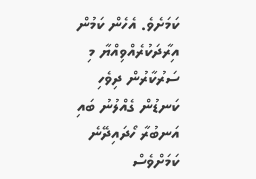ކަމަށެވެ. އެހެން ކަމުން އިރާދަކުރެއްވިއްޔާ މި ސަރުކާރުން ދިވެހި ކަނޑުން ގެއްލުނު ބައި އަނބުރާ ހޯދައިދޭނެ ކަމަށްވެސް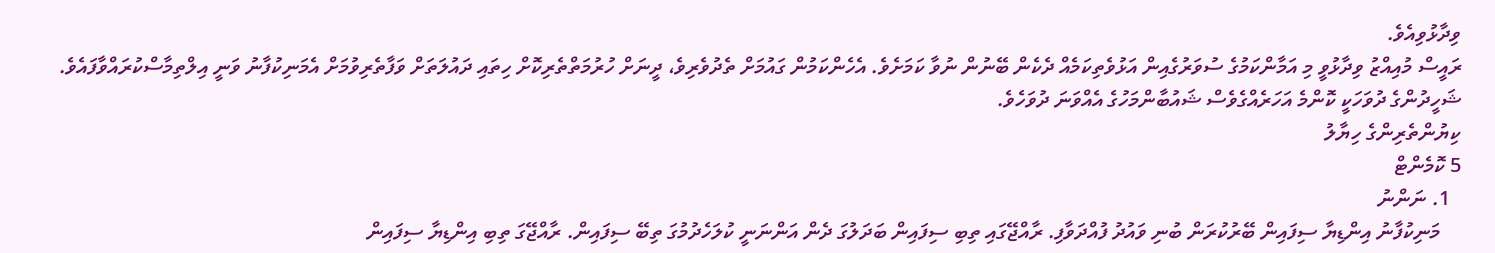ވިދާޅުވިއެވެ.
ރައީސް މުއިއްޒު ވިދާޅުވީ މި އަމާންކަމުގެ ސުވަރުގެއިން އަޅުވެތިކަމެއް ދެކެން ބޭނުން ނުވާ ކަމަށެވެ. އެހެންކަމުން ގައުމަށް ތެދުވެރިވެ، ދީނަށް ހުރުމަތްތެރިކޮށް ހިތައި ދައުލަތަށް ވަފާތެރިވުމަށް އެމަނިކުފާނު ވަނީ އިލްތިމާސްކުރައްވާފައެވެ.
ޝަހީދުންގެ ދުވަހަކީ ކޮންމެ އަހަރެއްގެވެސް ޝައުބާންމަހުގެ އެއްވަނަ ދުވަހެވެ.
ކިޔުންތެރިންގެ ހިޔާލު
5 ކޮމެންޓް
  1. ނަންނު
    މަނިކުފާނު އިންޑިޔާ ސިފައިން ބޭރުކުރަން ބުނި ވައުދު ފުއްދަވާފި. ރާއްޖޭގައި ތިބި ސިފައިން ބަދަލުގަ ދެން އަންނަނީ ކުލަހެދުމުގަ ތިބޭ ސިފައިން. ރާއްޖޭގަ ތިބި އިންޑިޔާ ސިފައިން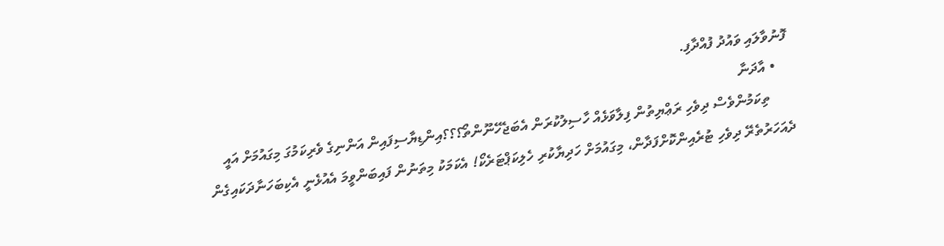ފޮނުވާލައި ވައުދު ފުއްދާފި.
    • އާދަނާ
      ތިކަމުންވެސް ދިވެހި ރަޢްޔިތުން ފިލާވަޅެއް ހާސިލުކުރަން އެބަޖެހޭނޫންތޯ؟؟؟އިންޑިޔާސިފައިން އަންނިގެ ވެރިކަމުގަ މިގައުމަށް އައީ ދެއަހަރުތެރޭ ދިވެހި ޓުރެއިންކޮށްފަދާން، މިގައުމަށް ހަދިޔާކުރި ހެލިކަޕްޓަރެކޯ! އެކަމަކު މިތަނުން ފައިބަންވީމަ އެއުޅެނީ އެކިބަހަނާދަކައިގެން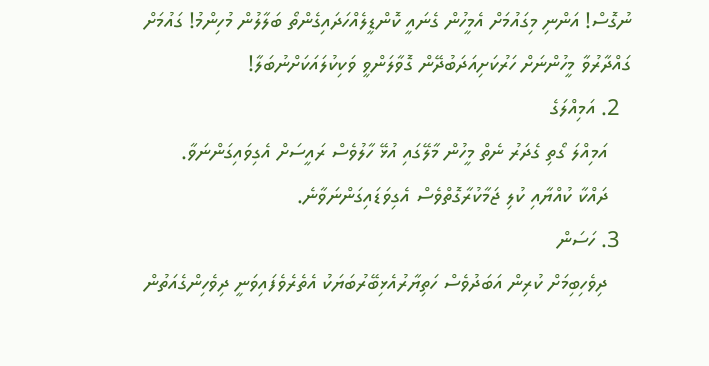ނުގޮސް! އަންނި މިގައުމަށް އެމީހުން ގެނައީ ކޮންޑީލެއްހަދައިގެންތޯ ބަލާލުން މުހިންމު! ގައުމަށް ގައްދާރުވާ މީހުންނަށް ހަރުކަށިއަދަބުދޭން ގޮވާލަންވީ ވަކިކުލައަކަށްނުބަލާ!
  2. އަމިއްލަގެ
    އަމިއްލަ ގޯތި ގެދަރު ނެތް މީހުން މާލޭގައި އުޅޭ ހާލުވެސް ރައީސަށް އެގިވައިގަންނަވާ.
    ދައްކާ ކުއްޔާއި ކުލި ޖަމާކުރާގޮތްވެސް އެގިވަޑައިގަންނަވާނެ.
  3. ހަސަން
    ދިވެހިބިމަށް ކުރިން އަބަދުވެސް ހަތިޔާރުއެޅިބޭރުބަޔަކު އެތެރެވެފައިވަނީ ދިވެހިންގެއަތުން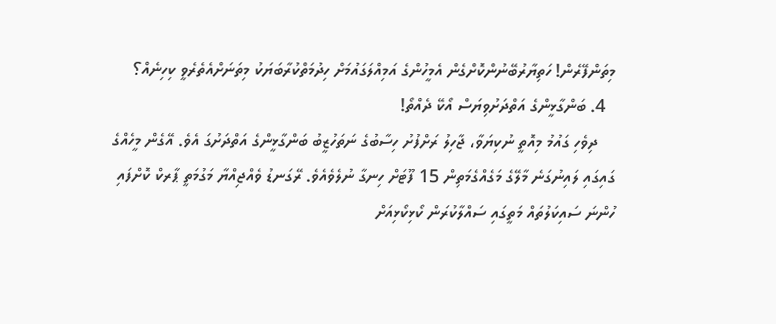މިތަންފޭރެން! ހަތިޔާރުބޭނުންކޮށްގެން އެމީހުންގެ އަމިއްލަގައުމަށް ހިދުމަތްކުރާބަޔަކު މިތަނަށްއެތެރެވީ ކިހިނެއް؟
  4. ބަންގާޅީންގެ އަތްދަށުވިޔަސް އޯކޭ ދެއްތޯ!
    ދިވެހި ގައުމު މިއޮތީ ނުކިޔަވާ، ޖާހިލު ރަށްފުށު ހިސާބުގެ ނަތަހުޒީބު ބަންގާޅީންގެ އަތްދަށުގަ އެވެ. އޭގެން މީހެއްގެ ގައިގައި ލައިނުގަނެ މާލޭގެ މަގެއްގެމަތިން 15 ފޫޓަށް ހިނގާ ނުލެވެއެވެ. ރޭގަނޑު ވެއްޖިއްޔާ މަގުމަތީ ޕާރކް ކޮށްފައި ހުންނަ ސައިކަލުތައް މަތީގައި ސައްލާކުރަން ކޯޅިކޯޅިއަށް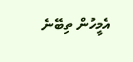އެމީހުން ތިބޭނެ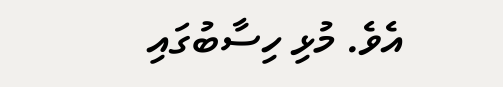އެވެ. މުޅި ހިސާބުގައި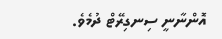އޮންނާނީ ސިނގިރޭޓް ދުމެވެ.